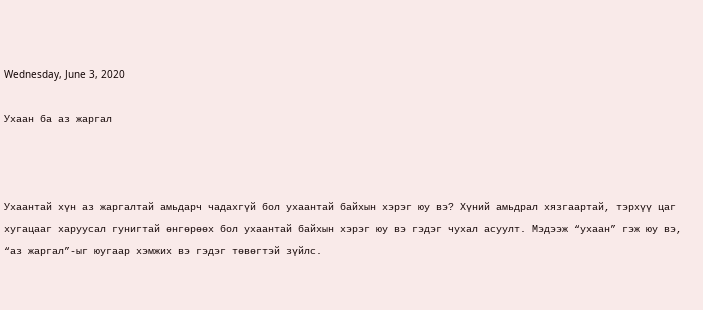Wednesday, June 3, 2020

Ухаан ба аз жаргал



Ухаантай хүн аз жаргалтай амьдарч чадахгүй бол ухаантай байхын хэрэг юу вэ? Хүний амьдрал хязгаартай, тэрхүү цаг хугацааг харуусал гунигтай өнгөрөөх бол ухаантай байхын хэрэг юу вэ гэдэг чухал асуулт. Мэдээж “ухаан” гэж юу вэ, “аз жаргал”-ыг юугаар хэмжих вэ гэдэг төвөгтэй зүйлс.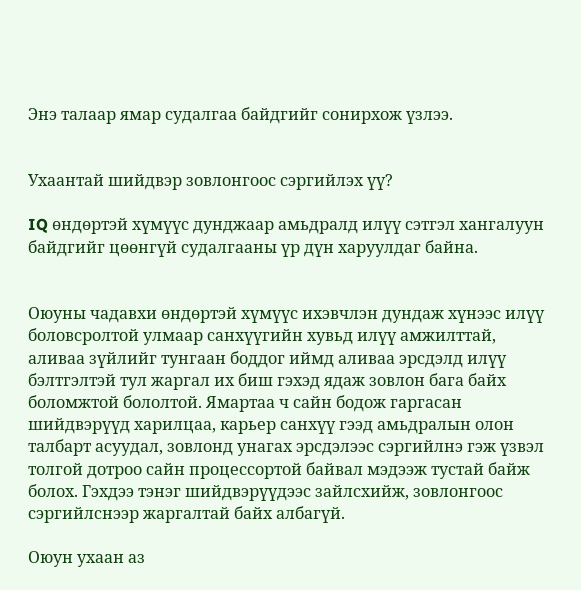Энэ талаар ямар судалгаа байдгийг сонирхож үзлээ.


Ухаантай шийдвэр зовлонгоос сэргийлэх үү?

IQ өндөртэй хүмүүс дунджаар амьдралд илүү сэтгэл хангалуун байдгийг цөөнгүй судалгааны үр дүн харуулдаг байна.


Оюуны чадавхи өндөртэй хүмүүс ихэвчлэн дундаж хүнээс илүү боловсролтой улмаар санхүүгийн хувьд илүү амжилттай, аливаа зүйлийг тунгаан боддог иймд аливаа эрсдэлд илүү бэлтгэлтэй тул жаргал их биш гэхэд ядаж зовлон бага байх боломжтой бололтой. Ямартаа ч сайн бодож гаргасан шийдвэрүүд харилцаа, карьер санхүү гээд амьдралын олон талбарт асуудал, зовлонд унагах эрсдэлээс сэргийлнэ гэж үзвэл толгой дотроо сайн процессортой байвал мэдээж тустай байж болох. Гэхдээ тэнэг шийдвэрүүдээс зайлсхийж, зовлонгоос сэргийлснээр жаргалтай байх албагүй.

Оюун ухаан аз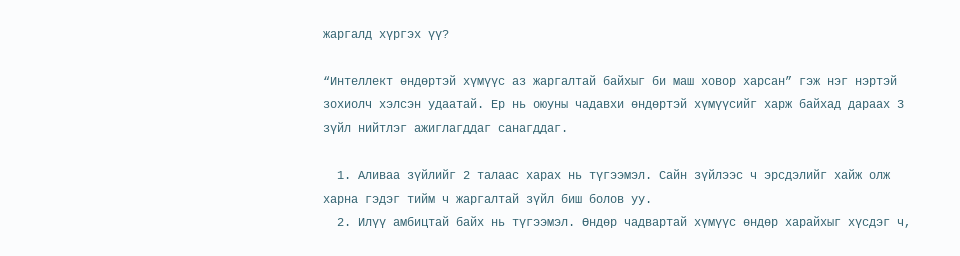жаргалд хүргэх үү?

“Интеллект өндөртэй хүмүүс аз жаргалтай байхыг би маш ховор харсан” гэж нэг нэртэй зохиолч хэлсэн удаатай. Ер нь оюуны чадавхи өндөртэй хүмүүсийг харж байхад дараах 3 зүйл нийтлэг ажиглагддаг санагддаг.

  1. Аливаа зүйлийг 2 талаас харах нь түгээмэл. Сайн зүйлээс ч эрсдэлийг хайж олж харна гэдэг тийм ч жаргалтай зүйл биш болов уу.
  2. Илүү амбицтай байх нь түгээмэл. Өндөр чадвартай хүмүүс өндөр харайхыг хүсдэг ч,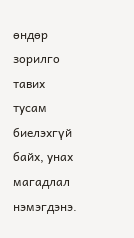өндөр зорилго тавих тусам биелэхгүй байх, унах магадлал нэмэгдэнэ.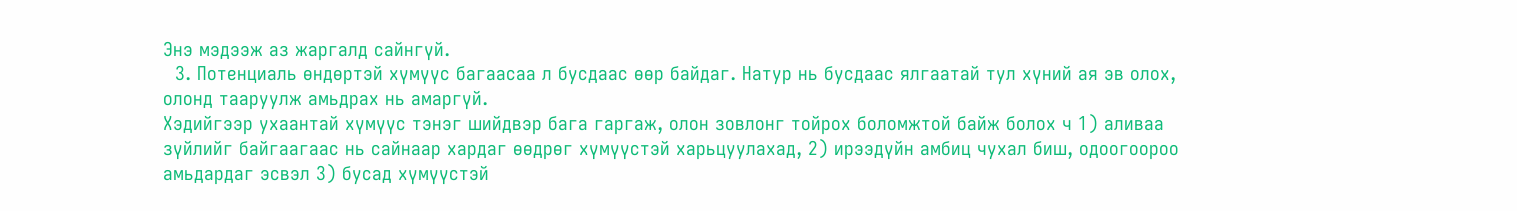Энэ мэдээж аз жаргалд сайнгүй.
  3. Потенциаль өндөртэй хүмүүс багаасаа л бусдаас өөр байдаг. Натур нь бусдаас ялгаатай тул хүний ая эв олох, олонд тааруулж амьдрах нь амаргүй.
Хэдийгээр ухаантай хүмүүс тэнэг шийдвэр бага гаргаж, олон зовлонг тойрох боломжтой байж болох ч 1) аливаа зүйлийг байгаагаас нь сайнаар хардаг өөдрөг хүмүүстэй харьцуулахад, 2) ирээдүйн амбиц чухал биш, одоогоороо амьдардаг эсвэл 3) бусад хүмүүстэй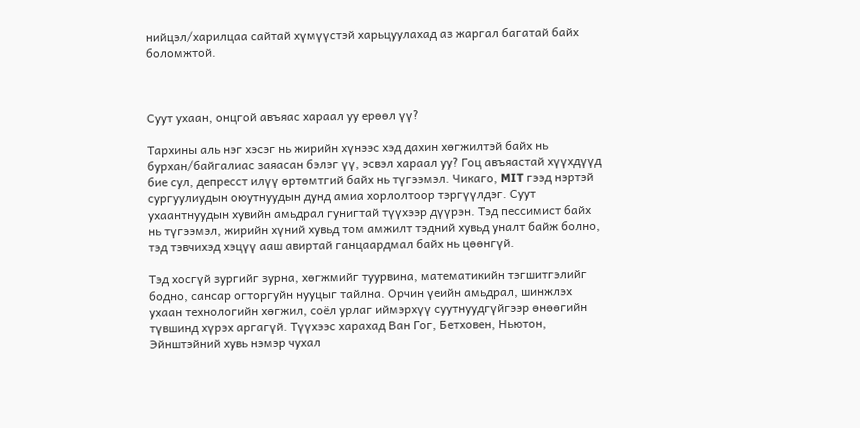нийцэл/харилцаа сайтай хүмүүстэй харьцуулахад аз жаргал багатай байх боломжтой.



Суут ухаан, онцгой авъяас хараал уу ерөөл үү?

Тархины аль нэг хэсэг нь жирийн хүнээс хэд дахин хөгжилтэй байх нь бурхан/байгалиас заяасан бэлэг үү, эсвэл хараал уу? Гоц авъяастай хүүхдүүд бие сул, депресст илүү өртөмтгий байх нь түгээмэл. Чикаго, MIT гээд нэртэй сургуулиудын оюутнуудын дунд амиа хорлолтоор тэргүүлдэг. Суут ухаантнуудын хувийн амьдрал гунигтай түүхээр дүүрэн. Тэд пессимист байх нь түгээмэл, жирийн хүний хувьд том амжилт тэдний хувьд уналт байж болно, тэд тэвчихэд хэцүү ааш авиртай ганцаардмал байх нь цөөнгүй.

Тэд хосгүй зургийг зурна, хөгжмийг туурвина, математикийн тэгшитгэлийг бодно, сансар огторгуйн нууцыг тайлна. Орчин үеийн амьдрал, шинжлэх ухаан технологийн хөгжил, соёл урлаг иймэрхүү суутнуудгүйгээр өнөөгийн түвшинд хүрэх аргагүй. Түүхээс харахад Ван Гог, Бетховен, Ньютон, Эйнштэйний хувь нэмэр чухал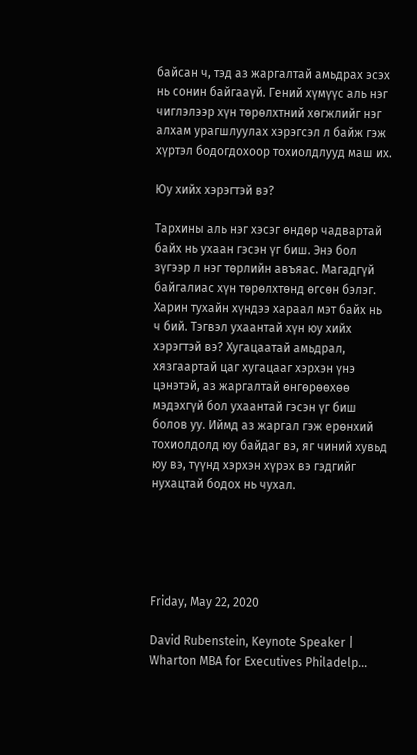байсан ч, тэд аз жаргалтай амьдрах эсэх нь сонин байгааүй. Гений хүмүүс аль нэг чиглэлээр хүн төрөлхтний хөгжлийг нэг алхам урагшлуулах хэрэгсэл л байж гэж хүртэл бодогдохоор тохиолдлууд маш их.

Юу хийх хэрэгтэй вэ?

Тархины аль нэг хэсэг өндөр чадвартай байх нь ухаан гэсэн үг биш. Энэ бол зүгээр л нэг төрлийн авъяас. Магадгүй байгалиас хүн төрөлхтөнд өгсөн бэлэг. Харин тухайн хүндээ хараал мэт байх нь ч бий. Тэгвэл ухаантай хүн юу хийх хэрэгтэй вэ? Хугацаатай амьдрал, хязгаартай цаг хугацааг хэрхэн үнэ цэнэтэй, аз жаргалтай өнгөрөөхөө мэдэхгүй бол ухаантай гэсэн үг биш болов уу. Иймд аз жаргал гэж ерөнхий тохиолдолд юу байдаг вэ, яг чиний хувьд юу вэ, түүнд хэрхэн хүрэх вэ гэдгийг нухацтай бодох нь чухал.





Friday, May 22, 2020

David Rubenstein, Keynote Speaker | Wharton MBA for Executives Philadelp...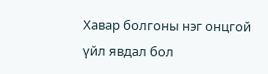Хавар болгоны нэг онцгой үйл явдал бол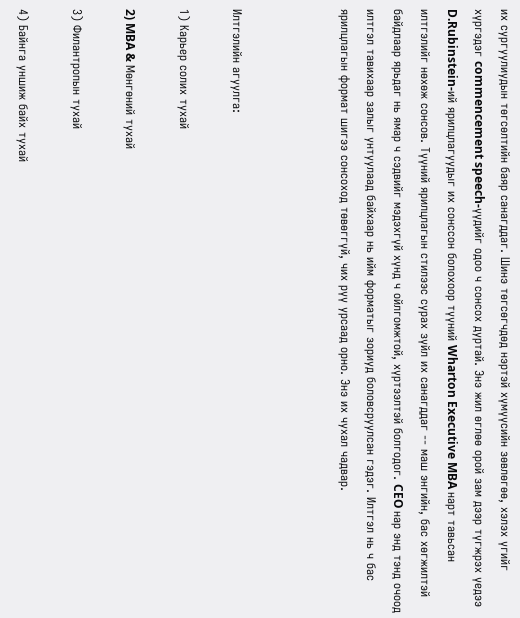их сургуулиудын төгсөлтийн баяр санагддаг. Шинэ төгсөгчдөд нэртэй хүмүүсийн зөвлөгөө, хэлэх үгийг хүргэдэг commencement speech-үүдийг одоо ч сонсох дуртай. Энэ жил өглөө орой зам дээр түгжрэх үедээ D.Rubinstein-ий ярилцлагуудыг их сонссон болохоор түүний Wharton Executive MBA нарт тавьсан илтгэлийг нөхөж сонсов. Түүний ярилцлагын стилээс сурах зүйл их санагддаг -- маш энгийн, бас хөгжилтэй байдлаар ярьдаг нь ямар ч сэдвийг мэдэхгүй хүнд ч ойлгомжтой, хүртээлтэй болгодог. CEO нар энд тэнд очоод илтгэл тавихаар залыг унтуулаад байхаар нь ийм форматыг зориуд боловсруулсан гэдэг. Илтгэл нь ч бас ярилцлагын формат шигээ сонсоход төвөггүй, чих рүү урсаад орно. Энэ их чухал чадвар.



Илтгэлийн агуулга:

1) Карьер солих тухай

2) MBA & Мөнгөний тухай

3) Филантропын тухай

4) Байнга уншиж байх тухай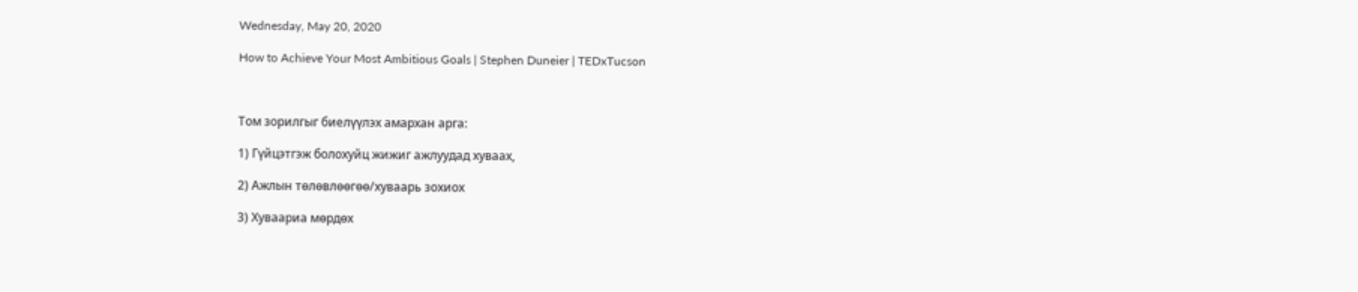Wednesday, May 20, 2020

How to Achieve Your Most Ambitious Goals | Stephen Duneier | TEDxTucson



Том зорилгыг биелүүлэх амархан арга:

1) Гүйцэтгэж болохуйц жижиг ажлуудад хуваах,

2) Ажлын тѳлѳвлѳѳгѳѳ/хуваарь зохиох

3) Хуваариа мѳрдѳх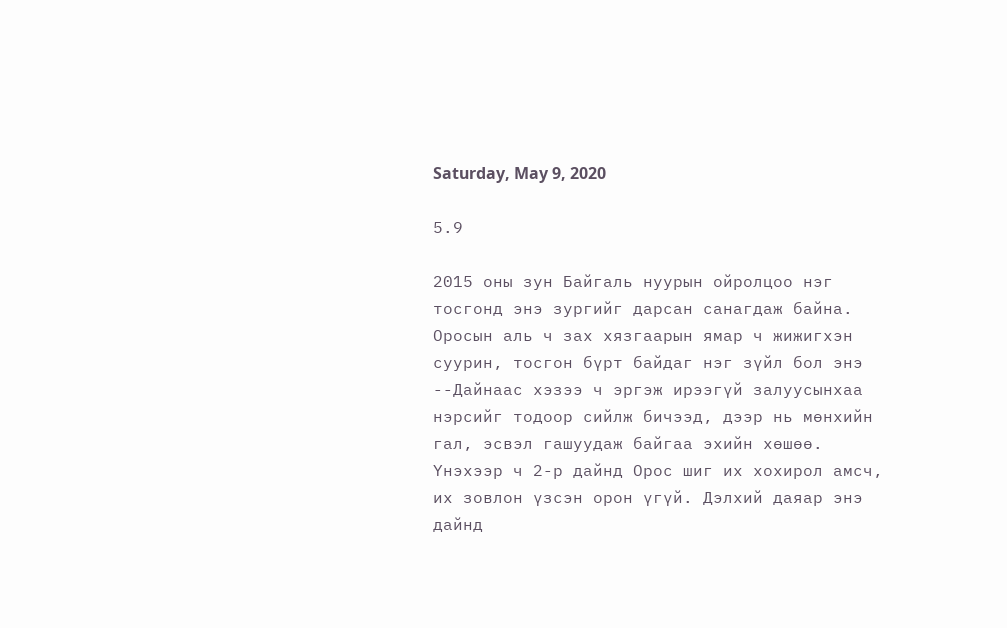Saturday, May 9, 2020

5.9

2015 оны зун Байгаль нуурын ойролцоо нэг тосгонд энэ зургийг дарсан санагдаж байна.
Оросын аль ч зах хязгаарын ямар ч жижигхэн суурин, тосгон бүрт байдаг нэг зүйл бол энэ --Дайнаас хэзээ ч эргэж ирээгүй залуусынхаа нэрсийг тодоор сийлж бичээд, дээр нь мѳнхийн гал, эсвэл гашуудаж байгаа эхийн хѳшѳѳ.
Үнэхээр ч 2-р дайнд Орос шиг их хохирол амсч, их зовлон үзсэн орон үгүй. Дэлхий даяар энэ дайнд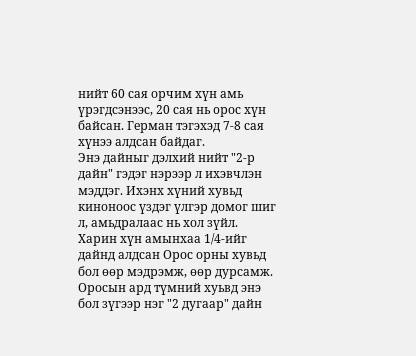нийт 60 сая орчим хүн амь үрэгдсэнээс, 20 сая нь oрос хүн байсан. Герман тэгэхэд 7-8 сая хүнээ алдсан байдаг.
Энэ дайныг дэлхий нийт "2-р дайн" гэдэг нэрээр л ихэвчлэн мэддэг. Ихэнх хүний хувьд киноноос үздэг үлгэр домог шиг л, амьдралаас нь хол зүйл.
Харин хүн амынхаа 1/4-ийг дайнд алдсан Орос орны хувьд бол ѳѳр мэдрэмж, ѳѳр дурсамж. Оросын ард түмний хуьвд энэ бол зүгээр нэг "2 дугаар" дайн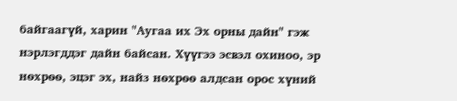байгаагүй, харин "Аугаа их Эх орны дайн" гэж нэрлэгддэг дайн байсан. Хүүгээ эсвэл охиноо, эр нѳхрѳѳ, эцэг эх, найз нѳхрѳѳ алдсан орос хүний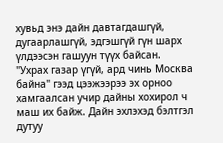хувьд энэ дайн давтагдашгүй, дугаарлашгүй, эдгэшгүй гүн шарх үлдээсэн гашуун түүх байсан.
"Ухрах газар үгүй, ард чинь Москва байна" гээд цээжээрээ эх орноо хамгаалсан учир дайны хохирол ч маш их байж. Дайн эхлэхэд бэлтгэл дутуу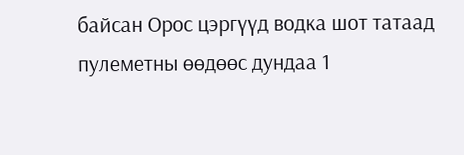байсан Орос цэргүүд водка шот татаад пулеметны ѳѳдѳѳс дундаа 1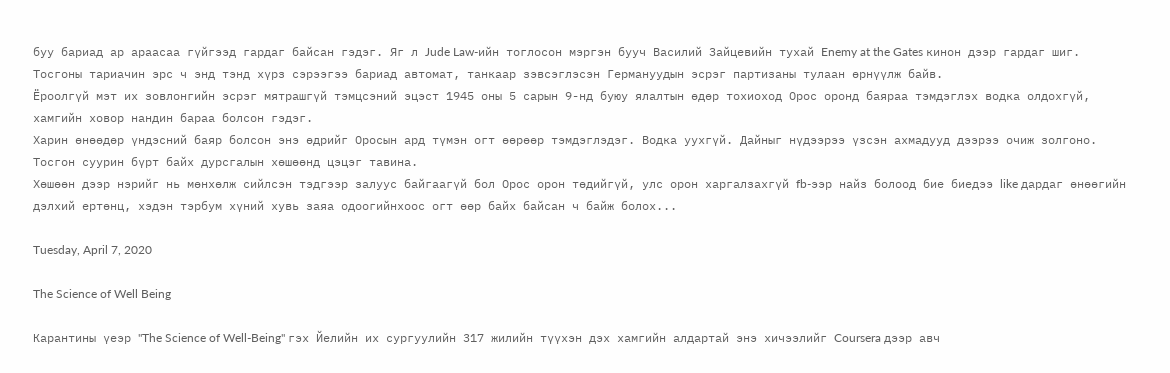буу бариад ар араасаа гүйгээд гардаг байсан гэдэг. Яг л Jude Law-ийн тоглосон мэргэн бууч Василий Зайцевийн тухай Enemy at the Gates кинон дээр гардаг шиг.
Тосгоны тариачин эрс ч энд тэнд хүрз сэрээгээ бариад автомат, танкаар зэвсэглэсэн Германуудын эсрэг партизаны тулаан ѳрнүүлж байв.
Ёроолгүй мэт их зовлонгийн эсрэг мятрашгүй тэмцсэний эцэст 1945 оны 5 сарын 9-нд буюу ялалтын ѳдѳр тохиоход Орос оронд баяраа тэмдэглэх водка олдохгүй, хамгийн ховор нандин бараа болсон гэдэг.
Харин ѳнѳѳдѳр үндэсний баяр болсон энэ ѳдрийг Оросын ард түмэн огт ѳѳрѳѳр тэмдэглэдэг. Водка уухгүй. Дайныг нүдээрээ үзсэн ахмадууд дээрээ очиж золгоно. Тосгон суурин бүрт байх дурсгалын хѳшѳѳнд цэцэг тавина.
Хѳшѳѳн дээр нэрийг нь мѳнхѳлж сийлсэн тэдгээр залуус байгаагүй бол Орос орон тѳдийгүй, улс орон харгалзахгүй fb-ээр найз болоод бие биедээ like дардаг ѳнѳѳгийн дэлхий ертѳнц, хэдэн тэрбум хүний хувь заяа одоогийнхоос огт ѳѳр байх байсан ч байж болох...

Tuesday, April 7, 2020

The Science of Well Being

Карантины үеэр "The Science of Well-Being" гэх Йелийн их сургуулийн 317 жилийн түүхэн дэх хамгийн алдартай энэ хичээлийг Coursera дээр авч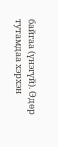байгаа (үнэгүй). Ѳдѳр тутамдаа хэрхэн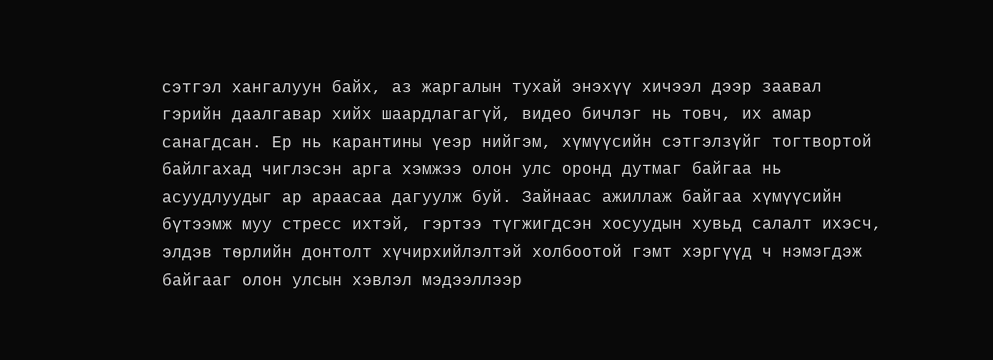сэтгэл хангалуун байх, аз жаргалын тухай энэхүү хичээл дээр заавал гэрийн даалгавар хийх шаардлагагүй, видео бичлэг нь товч, их амар санагдсан. Ер нь карантины үеэр нийгэм, хүмүүсийн сэтгэлзүйг тогтвортой байлгахад чиглэсэн арга хэмжээ олон улс оронд дутмаг байгаа нь асуудлуудыг ар араасаа дагуулж буй. Зайнаас ажиллаж байгаа хүмүүсийн бүтээмж муу стресс ихтэй, гэртээ түгжигдсэн хосуудын хувьд салалт ихэсч, элдэв тѳрлийн донтолт хүчирхийлэлтэй холбоотой гэмт хэргүүд ч нэмэгдэж байгааг олон улсын хэвлэл мэдээллээр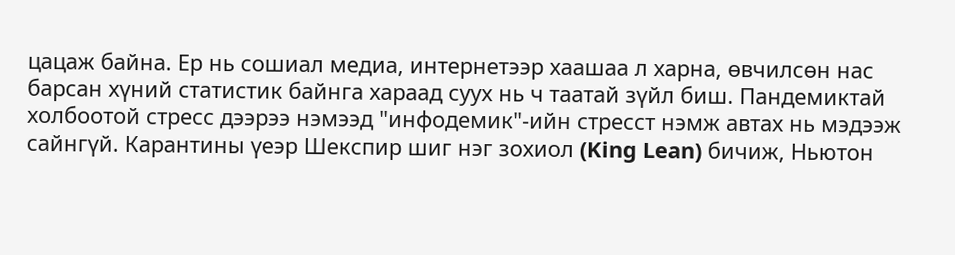цацаж байна. Ер нь сошиал медиа, интернетээр хаашаа л харна, ѳвчилсѳн нас барсан хүний статистик байнга хараад суух нь ч таатай зүйл биш. Пандемиктай холбоотой стресс дээрээ нэмээд "инфодемик"-ийн стресст нэмж автах нь мэдээж сайнгүй. Карантины үеэр Шекспир шиг нэг зохиол (King Lean) бичиж, Ньютон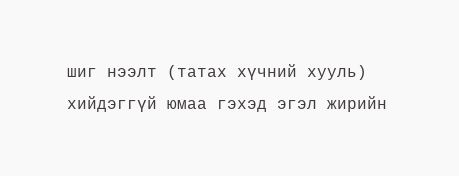шиг нээлт (татах хүчний хууль) хийдэггүй юмаа гэхэд эгэл жирийн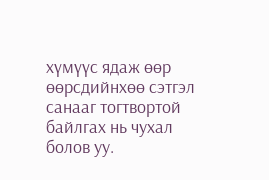хүмүүс ядаж ѳѳр ѳѳрсдийнхѳѳ сэтгэл санааг тогтвортой байлгах нь чухал болов уу.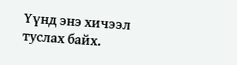Үүнд энэ хичээл туслах байх.